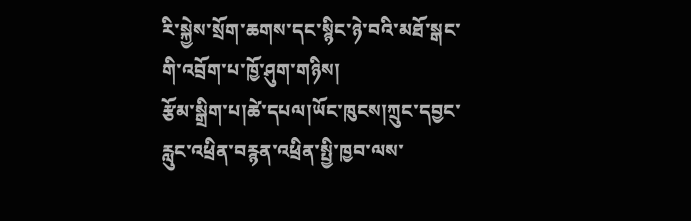རི་སྐྱེས་སྲོག་ཆགས་དང་སྙིང་ཉེ་བའི་མཐོ་སྒང་གི་འབྲོག་པ་ཁྱོ་ཤུག་གཉིས།
རྩོམ་སྒྲིག་པ།ཚེ་དཔལ།ཡོང་ཁུངས།ཀྲུང་དབྱང་རླུང་འཕྲིན་བརྙན་འཕྲིན་སྤྱི་ཁྱབ་ལས་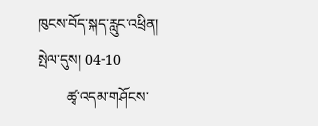ཁུངས་བོད་སྐད་རླུང་འཕྲིན། སྤེལ་དུས། 04-10
        ཚྭ་འདམ་གཤོངས་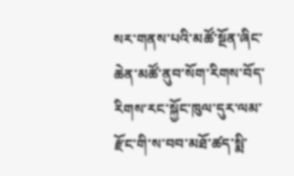སར་གནས་པའི་མཚོ་སྔོན་ཞིང་ཆེན་མཚོ་ནུབ་སོག་རིགས་བོད་རིགས་རང་སྐྱོང་ཁུལ་དུར་ལམ་རྫོང་གི་ས་བབ་མཐོ་ཚད་སྨི་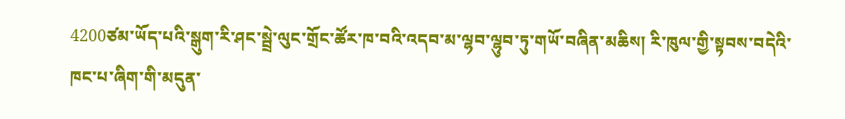4200ཙམ་ཡོད་པའི་སྒུག་རི་ཤང་སྦྲེ་ལུང་གྲོང་ཚོར་ཁ་བའི་འདབ་མ་ལྷབ་ལྷུབ་ཏུ་གཡོ་བཞིན་མཆིས། རི་ཁུལ་གྱི་སྟབས་བདེའི་ཁང་པ་ཞིག་གི་མདུན་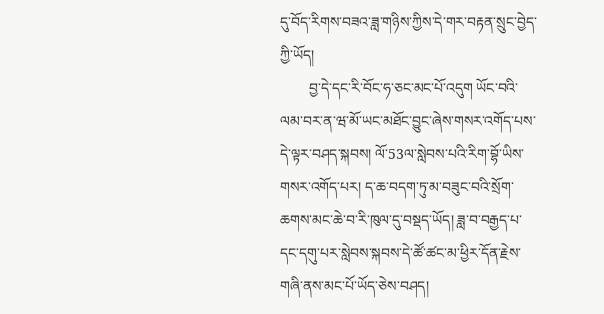དུ་བོད་རིགས་བཟའ་ཟླ་གཉིས་ཀྱིས་དེ་གར་བརྟན་སྲུང་བྱེད་ཀྱི་ཡོད།
        བྱ་དེ་དང་རི་བོང་ཧ་ཅང་མང་པོ་འདུག ཡོང་བའི་ལམ་བར་ན་ཝ་མོ་ཡང་མཐོང་བྱུང་ཞེས་གསར་འགོད་པས་དེ་ལྟར་བཤད་སྐབས། ལོ་53ལ་སླེབས་པའི་རིག་བྷོ་ཡིས་གསར་འགོད་པར། ད་ཆ་བདག་ཏུ་མ་བཟུང་བའི་སྲོག་ཆགས་མང་ཆེ་བ་རི་ཁུལ་དུ་བསྡད་ཡོད། ཟླ་བ་བརྒྱད་པ་དང་དགུ་པར་སླེབས་སྐབས་དེ་ཚོ་ཚང་མ་ཕྱིར་དོན་རྗེས་གཞི་ནས་མང་པོ་ཡོད་ཅེས་བཤད།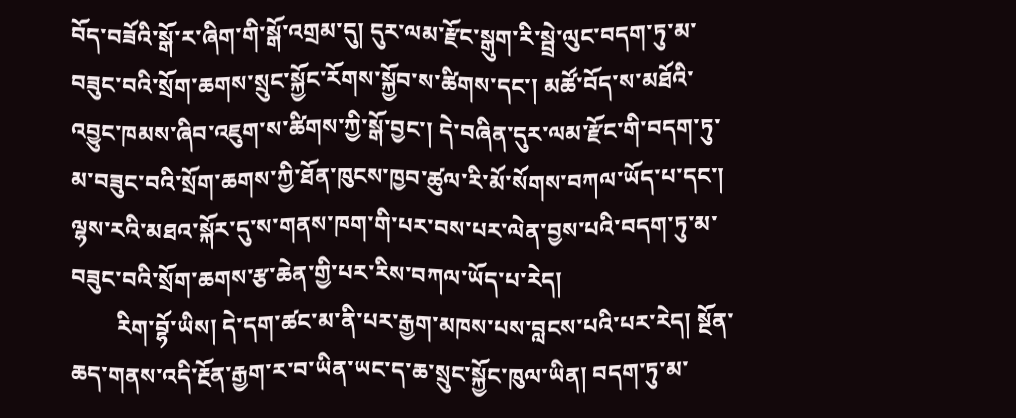བོད་བཟོའི་སྒོ་ར་ཞིག་གི་སྒོ་འགྲམ་དུ། དུར་ལམ་རྫོང་སྒུག་རི་སྦྲེ་ལུང་བདག་ཏུ་མ་བཟུང་བའི་སྲོག་ཆགས་སྲུང་སྐྱོང་རོགས་སྐྱོབ་ས་ཚིགས་དང་། མཚོ་བོད་ས་མཐོའི་འབྱུང་ཁམས་ཞིབ་འཇུག་ས་ཚིགས་ཀྱི་སྒོ་བྱང་། དེ་བཞིན་དུར་ལམ་རྫོང་གི་བདག་ཏུ་མ་བཟུང་བའི་སྲོག་ཆགས་ཀྱི་ཐོན་ཁུངས་ཁྱབ་ཚུལ་རི་མོ་སོགས་བཀལ་ཡོད་པ་དང་། ལྷས་རའི་མཐའ་སྐོར་དུ་ས་གནས་ཁག་གི་པར་བས་པར་ལེན་བྱས་པའི་བདག་ཏུ་མ་བཟུང་བའི་སྲོག་ཆགས་རྩ་ཆེན་གྱི་པར་རིས་བཀལ་ཡོད་པ་རེད།
        རིག་བྷོ་ཡིས། དེ་དག་ཚང་མ་ནི་པར་རྒྱག་མཁས་པས་བླངས་པའི་པར་རེད། སྔོན་ཆད་གནས་འདི་རྔོན་རྒྱག་ར་བ་ཡིན་ཡང་ད་ཆ་སྲུང་སྐྱོང་ཁུལ་ཡིན། བདག་ཏུ་མ་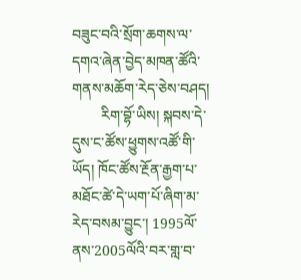བཟུང་བའི་སྲོག་ཆགས་ལ་དགའ་ཞེན་བྱེད་མཁན་ཚོའི་གནས་མཆོག་རེད་ཅེས་བཤད།
        རིག་བྷོ་ཡིས། སྐབས་དེ་དུས་ང་ཚོས་ཕྱུགས་འཚོ་གི་ཡོད། ཁོང་ཚོས་རྔོན་རྒྱག་པ་མཐོང་ཚེ་དེ་ཡག་པོ་ཞིག་མ་རེད་བསམ་བྱུང་། 1995ལོ་ནས་2005ལོའི་བར་གླ་བ་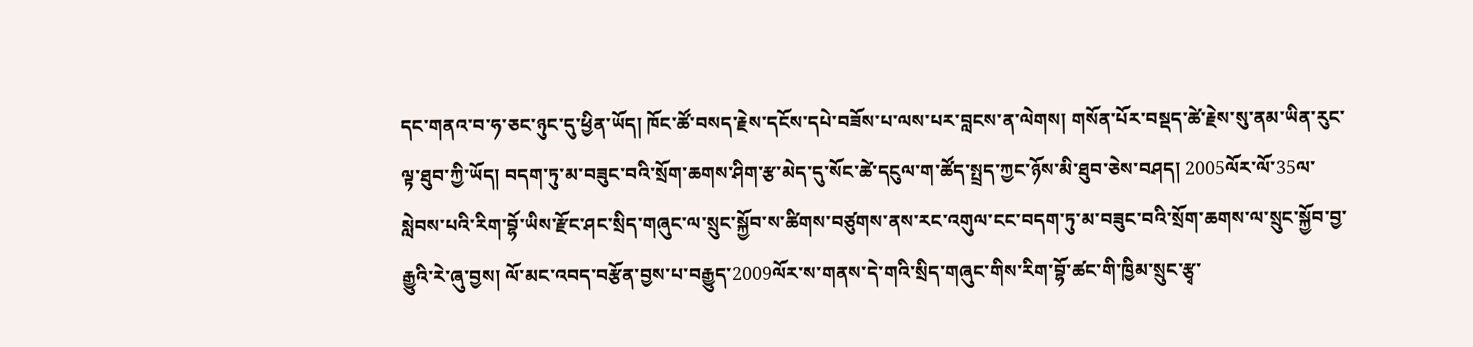དང་གནའ་བ་ཧ་ཅང་ཉུང་དུ་ཕྱིན་ཡོད། ཁོང་ཚོ་བསད་རྗེས་དངོས་དཔེ་བཟོས་པ་ལས་པར་བླངས་ན་ལེགས། གསོན་པོར་བསྡད་ཚེ་རྗེས་སུ་ནམ་ཡིན་རུང་ལྟ་ཐུབ་ཀྱི་ཡོད། བདག་ཏུ་མ་བཟུང་བའི་སྲོག་ཆགས་ཤིག་རྩ་མེད་དུ་སོང་ཚེ་དངུལ་ག་ཚོད་སྤྲད་ཀྱང་ཉོས་མི་ཐུབ་ཅེས་བཤད། 2005ལོར་ལོ་35ལ་སླེབས་པའི་རིག་བྷོ་ཡིས་རྫོང་ཤང་སྲིད་གཞུང་ལ་སྲུང་སྐྱོབ་ས་ཚིགས་བཙུགས་ནས་རང་འགུལ་ངང་བདག་ཏུ་མ་བཟུང་བའི་སྲོག་ཆགས་ལ་སྲུང་སྐྱོབ་བྱ་རྒྱུའི་རེ་ཞུ་བྱས། ལོ་མང་འབད་བརྩོན་བྱས་པ་བརྒྱུད་2009ལོར་ས་གནས་དེ་གའི་སྲིད་གཞུང་གིས་རིག་བྷོ་ཚང་གི་ཁྱིམ་སྲུང་རྩྭ་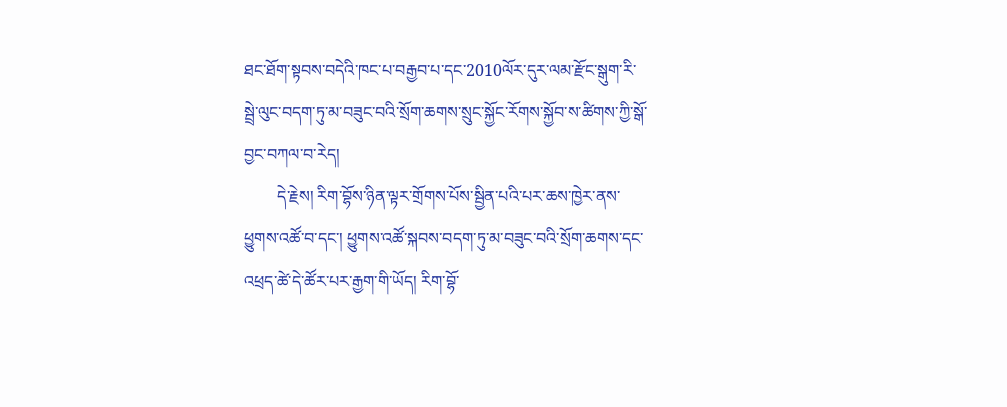ཐང་ཐོག་སྟབས་བདེའི་ཁང་པ་བརྒྱབ་པ་དང་2010ལོར་དུར་ལམ་རྫོང་སྒུག་རི་སྦྲེ་ལུང་བདག་ཏུ་མ་བཟུང་བའི་སྲོག་ཆགས་སྲུང་སྐྱོང་རོགས་སྐྱོབ་ས་ཚིགས་ཀྱི་སྒོ་བྱང་བཀལ་བ་རེད།
        དེ་རྗེས། རིག་བྷོས་ཉིན་ལྟར་གྲོགས་པོས་སྦྱིན་པའི་པར་ཆས་ཁྱེར་ནས་ཕྱུགས་འཚོ་བ་དང་། ཕྱུགས་འཚོ་སྐབས་བདག་ཏུ་མ་བཟུང་བའི་སྲོག་ཆགས་དང་འཕྲད་ཚེ་དེ་ཚོར་པར་རྒྱག་གི་ཡོད། རིག་བྷོ་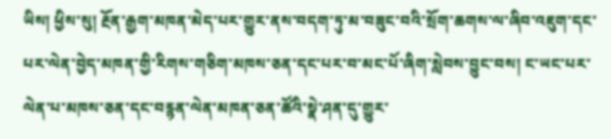ཡིས། ཕྱིས་སུ། རྔོན་རྒྱག་མཁན་མེད་པར་གྱུར་ནས་བདག་ཏུ་མ་བཟུང་བའི་སྲོག་ཆགས་ལ་ཞིབ་འཇུག་དང་པར་ལེན་བྱེད་མཁན་གྱི་རིགས་གཅིག་མཁས་ཅན་དང་པར་བ་མང་པོ་ཞིག་སླེབས་བྱུང་བས། ང་ཡང་པར་ལེན་པ་མཁས་ཅན་དང་བརྙན་ལེན་མཁན་ཅན་ཚོའི་སྣེ་ཤན་དུ་གྱུར་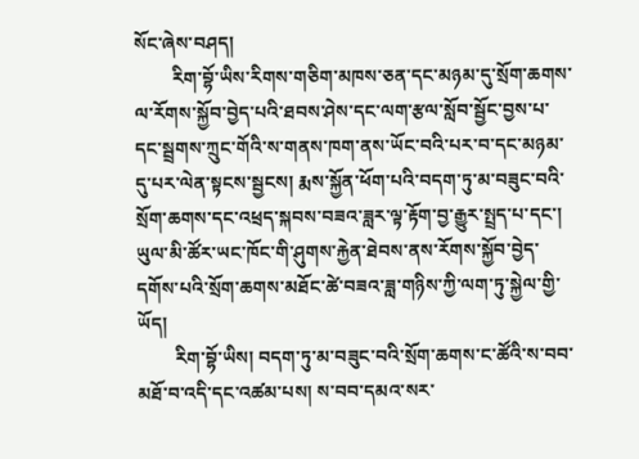སོང་ཞེས་བཤད།
        རིག་བྷོ་ཡིས་རིགས་གཅིག་མཁས་ཅན་དང་མཉམ་དུ་སྲོག་ཆགས་ལ་རོགས་སྐྱོབ་བྱེད་པའི་ཐབས་ཤེས་དང་ལག་རྩལ་སློབ་སྦྱོང་བྱས་པ་དང་སྦྲགས་ཀྲུང་གོའི་ས་གནས་ཁག་ནས་ཡོང་བའི་པར་བ་དང་མཉམ་དུ་པར་ལེན་སྟངས་སྦྱངས། རྨས་སྐྱོན་ཕོག་པའི་བདག་ཏུ་མ་བཟུང་བའི་སྲོག་ཆགས་དང་འཕྲད་སྐབས་བཟའ་ཟླར་ལྟ་རྟོག་བྱ་རྒྱུར་སྤྲད་པ་དང་། ཡུལ་མི་ཚོར་ཡང་ཁོང་གི་ཤུགས་རྐྱེན་ཐེབས་ནས་རོགས་སྐྱོབ་བྱེད་དགོས་པའི་སྲོག་ཆགས་མཐོང་ཚེ་བཟའ་ཟླ་གཉིས་ཀྱི་ལག་ཏུ་སྐྱེལ་གྱི་ཡོད།
        རིག་བྷོ་ཡིས། བདག་ཏུ་མ་བཟུང་བའི་སྲོག་ཆགས་ང་ཚོའི་ས་བབ་མཐོ་བ་འདི་དང་འཚམ་པས། ས་བབ་དམའ་སར་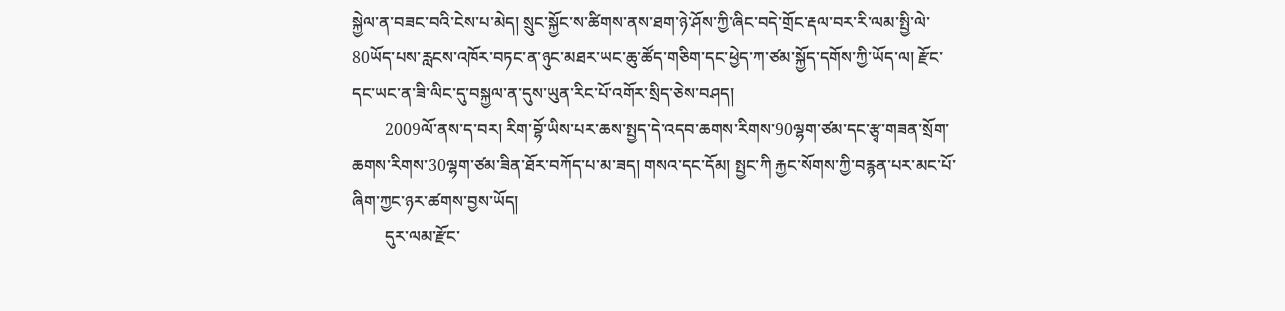སྐྱེལ་ན་བཟང་བའི་ངེས་པ་མེད། སྲུང་སྐྱོང་ས་ཚིགས་ནས་ཐག་ཉེ་ཤོས་ཀྱི་ཞིང་བདེ་གྲོང་རྡལ་བར་རི་ལམ་སྤྱི་ལེ་80ཡོད་པས་རླངས་འཁོར་བཏང་ན་ཉུང་མཐར་ཡང་ཆུ་ཚོད་གཅིག་དང་ཕྱེད་ཀ་ཙམ་སྐྱོད་དགོས་ཀྱི་ཡོད་ལ། རྫོང་དང་ཡང་ན་ཟི་ལིང་དུ་བསྐྱལ་ན་དུས་ཡུན་རིང་པོ་འགོར་སྲིད་ཅེས་བཤད།
        2009ལོ་ནས་ད་བར། རིག་བྷོ་ཡིས་པར་ཆས་སྤྱད་དེ་འདབ་ཆགས་རིགས་90ལྷག་ཙམ་དང་རྩྭ་གཟན་སྲོག་ཆགས་རིགས་30ལྷག་ཙམ་ཟིན་ཐོར་བཀོད་པ་མ་ཟད། གསའ་དང་དོམ། སྤྱང་ཀི རྐྱང་སོགས་ཀྱི་བརྙན་པར་མང་པོ་ཞིག་ཀྱང་ཉར་ཚགས་བྱས་ཡོད།
        དུར་ལམ་རྫོང་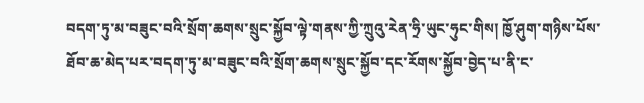བདག་ཏུ་མ་བཟུང་བའི་སྲོག་ཆགས་སྲུང་སྐྱོབ་ལྟེ་གནས་ཀྱི་ཀྲུའུ་རེན་ཧྲི་ཡུང་ཧུང་གིས། ཁྱོ་ཤུག་གཉིས་པོས་ཐོབ་ཆ་མེད་པར་བདག་ཏུ་མ་བཟུང་བའི་སྲོག་ཆགས་སྲུང་སྐྱོབ་དང་རོགས་སྐྱོབ་བྱེད་པ་ནི་ང་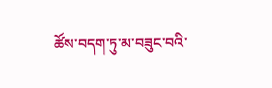ཚོས་བདག་ཏུ་མ་བཟུང་བའི་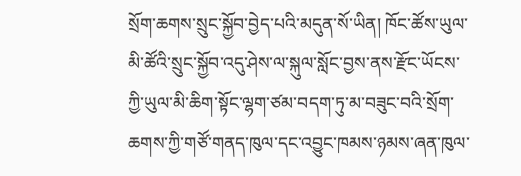སྲོག་ཆགས་སྲུང་སྐྱོབ་བྱེད་པའི་མདུན་སོ་ཡིན། ཁོང་ཚོས་ཡུལ་མི་ཚོའི་སྲུང་སྐྱོབ་འདུ་ཤེས་ལ་སྐུལ་སློང་བྱས་ནས་རྫོང་ཡོངས་ཀྱི་ཡུལ་མི་ཆིག་སྟོང་ལྷག་ཙམ་བདག་ཏུ་མ་བཟུང་བའི་སྲོག་ཆགས་ཀྱི་གཙོ་གནད་ཁུལ་དང་འབྱུང་ཁམས་ཉམས་ཞན་ཁུལ་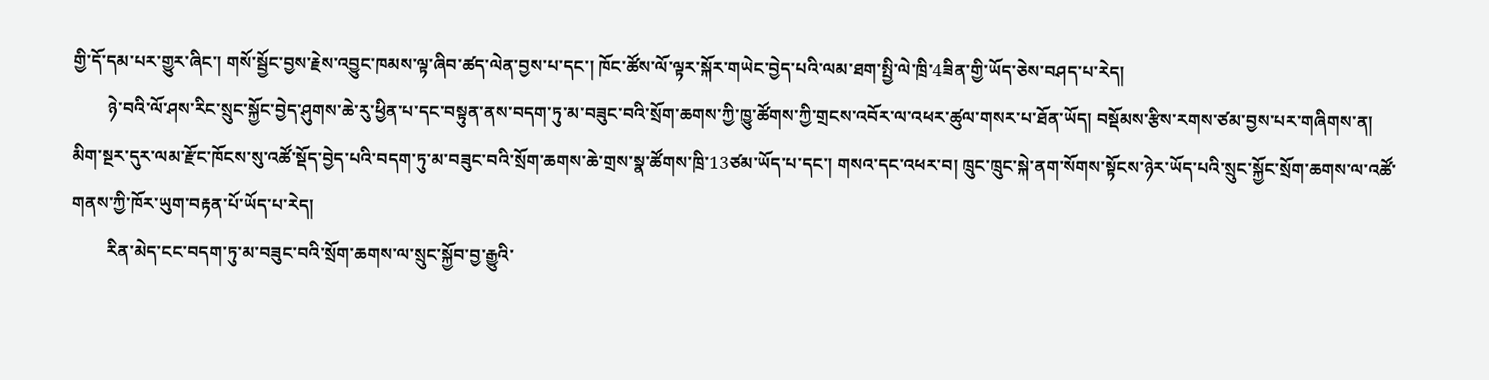གྱི་དོ་དམ་པར་གྱུར་ཞིང་། གསོ་སྦྱོང་བྱས་རྗེས་འབྱུང་ཁམས་ལྟ་ཞིབ་ཚད་ལེན་བྱས་པ་དང་། ཁོང་ཚོས་ལོ་ལྟར་སྐོར་གཡེང་བྱེད་པའི་ལམ་ཐག་སྤྱི་ལེ་ཁྲི་4ཟིན་གྱི་ཡོད་ཅེས་བཤད་པ་རེད།
        ཉེ་བའི་ལོ་ཤས་རིང་སྲུང་སྐྱོང་བྱེད་ཤུགས་ཆེ་རུ་ཕྱིན་པ་དང་བསྟུན་ནས་བདག་ཏུ་མ་བཟུང་བའི་སྲོག་ཆགས་ཀྱི་ཁྱུ་ཚོགས་ཀྱི་གྲངས་འབོར་ལ་འཕར་ཚུལ་གསར་པ་ཐོན་ཡོད། བསྡོམས་རྩིས་རགས་ཙམ་བྱས་པར་གཞིགས་ན། མིག་སྔར་དུར་ལམ་རྫོང་ཁོངས་སུ་འཚོ་སྡོད་བྱེད་པའི་བདག་ཏུ་མ་བཟུང་བའི་སྲོག་ཆགས་ཆེ་གྲས་སྣ་ཚོགས་ཁྲི་13ཙམ་ཡོད་པ་དང་། གསའ་དང་འཕར་བ། ཁྲུང་ཁྲུང་སྐེ་ནག་སོགས་སྟོངས་ཉེར་ཡོད་པའི་སྲུང་སྐྱོང་སྲོག་ཆགས་ལ་འཚོ་གནས་ཀྱི་ཁོར་ཡུག་བརྟན་པོ་ཡོད་པ་རེད།
        རིན་མེད་ངང་བདག་ཏུ་མ་བཟུང་བའི་སྲོག་ཆགས་ལ་སྲུང་སྐྱོབ་བྱ་རྒྱུའི་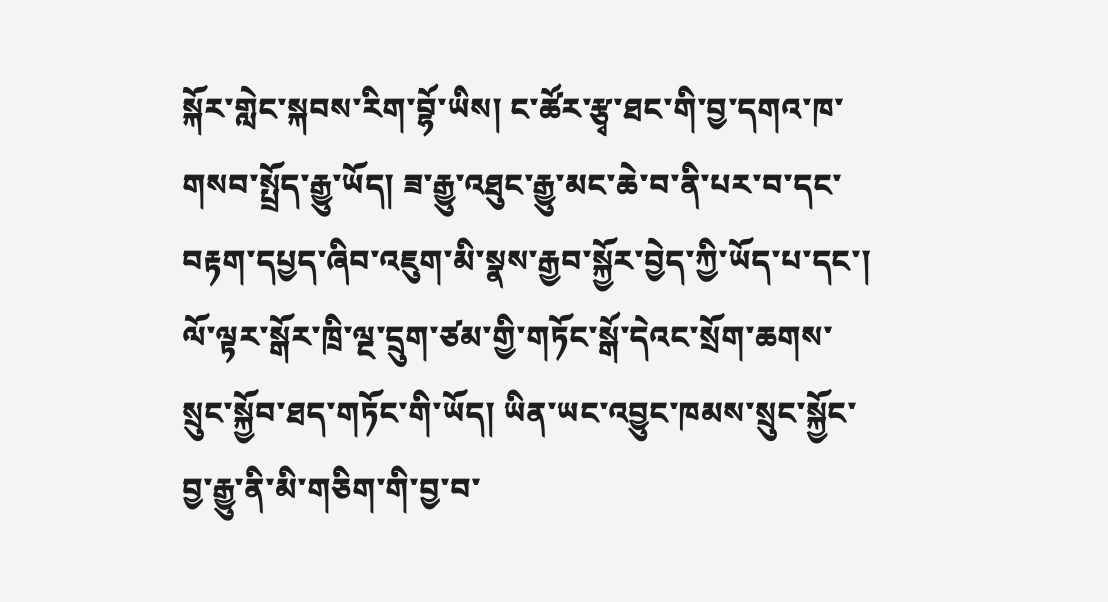སྐོར་གླེང་སྐབས་རིག་བྷོ་ཡིས། ང་ཚོར་རྩྭ་ཐང་གི་བྱ་དགའ་ཁ་གསབ་སྤྲོད་རྒྱུ་ཡོད། ཟ་རྒྱུ་འཐུང་རྒྱུ་མང་ཆེ་བ་ནི་པར་བ་དང་བརྟག་དཔྱད་ཞིབ་འཇུག་མི་སྣས་རྒྱབ་སྐྱོར་བྱེད་ཀྱི་ཡོད་པ་དང་། ལོ་ལྟར་སྒོར་ཁྲི་ལྔ་དྲུག་ཙམ་གྱི་གཏོང་སྒོ་དེའང་སྲོག་ཆགས་སྲུང་སྐྱོབ་ཐད་གཏོང་གི་ཡོད། ཡིན་ཡང་འབྱུང་ཁམས་སྲུང་སྐྱོང་བྱ་རྒྱུ་ནི་མི་གཅིག་གི་བྱ་བ་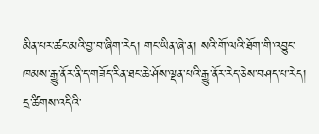མིན་པར་ཚང་མའི་བྱ་བ་ཞིག་རེད། གང་ཡིན་ཞེ་ན། སའི་གོ་ལའི་ཐོག་གི་འབྱུང་ཁམས་རྒྱུ་ནོར་ནི་ད་གཟོད་རིན་ཐང་ཆེ་ཤོས་ལྡན་པའི་རྒྱུ་ནོར་རེད་ཅེས་བཤད་པ་རེད།
དྲ་ཚིགས་འདིའི་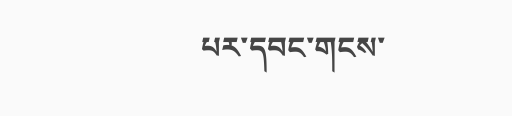པར་དབང་གངས་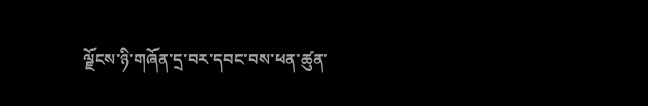ལྗོངས་ཉི་གཞོན་དྲ་བར་དབང་བས་ཕན་ཚུན་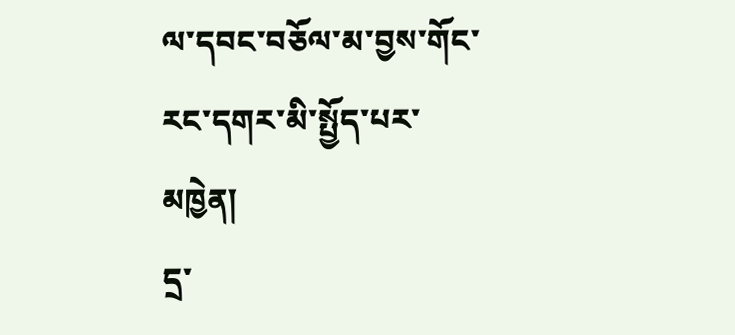ལ་དབང་བཅོལ་མ་བྱས་གོང་རང་དགར་མི་སྤྱོད་པར་མཁྱེན།
དྲ་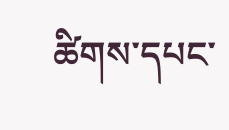ཚིགས་དཔང་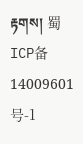རྟགས། 蜀ICP备14009601号-1